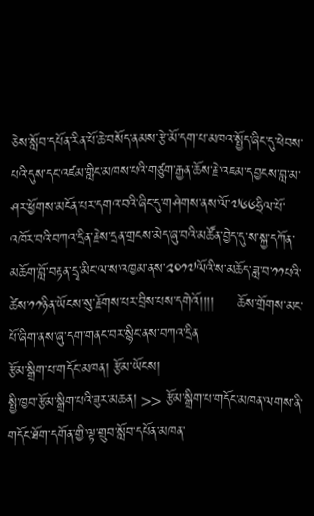ཅེས་སློབ་དཔོན་རིན་པོ་ཆེ་བསོད་ནམས་རྩེ་མོ་དག་པ་མཁའ་སྤྱོད་ཞིང་དུ་ཕེབས་པའི་དུས་དང་འཛམ་གླིང་མཁས་པའི་གཙུག་རྒྱན་ཆོས་རྗེ་འཇམ་དབྱངས་བླ་མ་ཤར་ཕྱོགས་མངོན་པར་དགའ་བའི་ཞིང་དུ་གཤེགས་ནས་ལོ་༧༦༦ཧྲིལ་པོ་འཁོར་བའི་བཀའ་དྲིན་རྗེས་དྲན་གྲངས་མེད་ཞུ་བའི་མཚོན་བྱེད་དུ་ས་སྐྱ་དཀོན་མཆོག་བློ་བརྟན་དྲྭ་མིང་ལ་ས་འཁྱམ་ནས་༢༠༡༧ལོའི་ས་མཆོད་ཟླ་བ་༡༡པའི་ཚེས་༡༡ཉིན་ཡོངས་སུ་རྗོགས་པར་བྲིས་པས་དགེའོ།།།།     ཆོས་གྲོགས་མང་པོ་ཞིག་ནས་ཞུ་དག་གནང་བར་སྙིང་ནས་བཀའ་དྲིན
རྩོམ་སྒྲིག་པ་གདོང་མཁན། རྩོམ་ཡོངས།
སྤྱི་ཁྱབ་རྩོམ་སྒྲིག་པའི་ཟུར་མཆན། >> རྩོམ་སྒྲིག་པ་གདོང་མཁན་ལགས་ནི་གདོང་ཐོག་དགོན་གྱི་ལྟ་གྲུབ་སློབ་དཔོན་མཁན་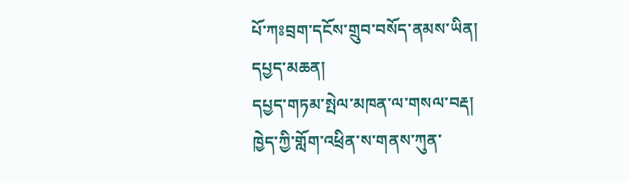པོ་ཀཿབྲག་དངོས་གྲུབ་བསོད་ནམས་ཡིན།
དཔྱད་མཆན།
དཔྱད་གཏམ་སྤེལ་མཁན་ལ་གསལ་བརྡ།
ཁྱེད་ཀྱི་གློག་འཕྲིན་ས་གནས་ཀུན་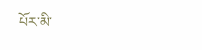པོར་མི་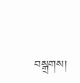བསྒྲགས།